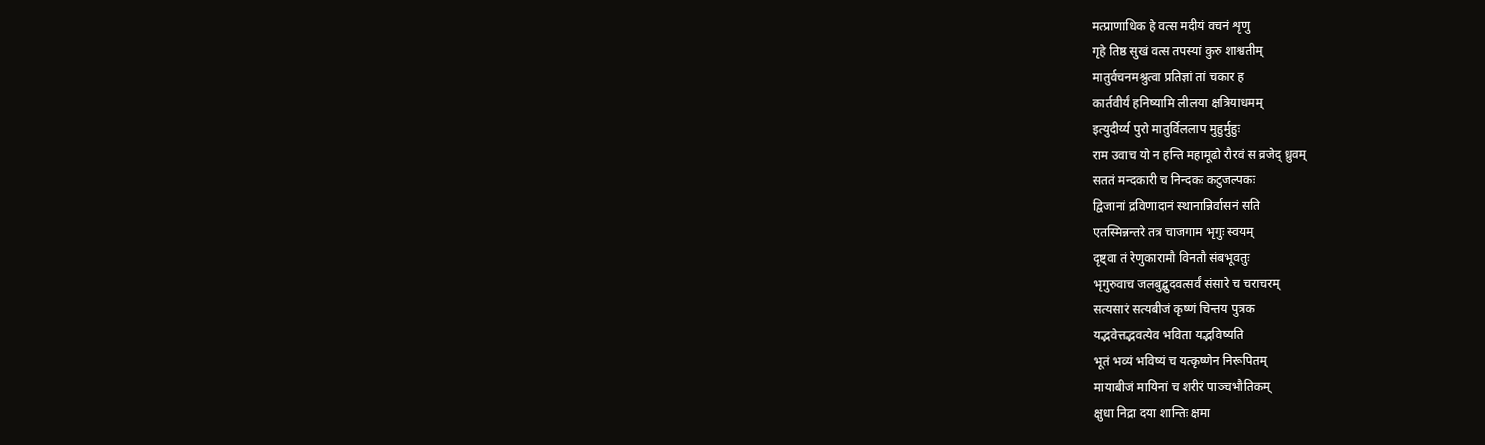मत्प्राणाधिक हे वत्स मदीयं वचनं शृणु
गृहे तिष्ठ सुखं वत्स तपस्यां कुरु शाश्वतीम्
मातुर्वचनमश्रुत्वा प्रतिज्ञां तां चकार ह
कार्तवीर्यं हनिष्यामि लीलया क्षत्रियाधमम्
इत्युदीर्य्य पुरो मातुर्विललाप मुहुर्मुहुः
राम उवाच यो न हन्ति महामूढो रौरवं स व्रजेद् ध्रुवम्
सततं मन्दकारी च निन्दकः कटुजल्पकः
द्विजानां द्रविणादानं स्थानान्निर्वासनं सति
एतस्मिन्नन्तरे तत्र चाजगाम भृगुः स्वयम्
दृष्ट्वा तं रेणुकारामौ विनतौ संबभूवतुः
भृगुरुवाच जलबुद्बुदवत्सर्वं संसारे च चराचरम्
सत्यसारं सत्यबीजं कृष्णं चिन्तय पुत्रक
यद्भवेत्तद्भवत्येव भविता यद्भविष्यति
भूतं भव्यं भविष्यं च यत्कृष्णेन निरूपितम्
मायाबीजं मायिनां च शरीरं पाञ्चभौतिकम्
क्षुधा निद्रा दया शान्तिः क्षमा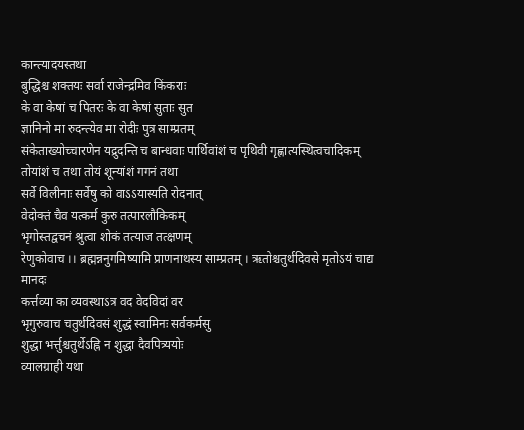कान्त्यादयस्तथा
बुद्धिश्च शक्तयः सर्वा राजेन्द्रमिव किंकराः
के वा केषां च पितरः के वा केषां सुताः सुत
ज्ञानिनो मा रुदन्त्येव मा रोदीः पुत्र साम्प्रतम्
संकेताख्योच्चारणेन यद्रुदन्ति च बान्धवाः पार्थिवांशं च पृथिवी गृह्णात्यस्थित्वचादिकम्
तोयांशं च तथा तोयं शून्यांशं गगनं तथा
सर्वे विलीनाः सर्वेषु को वाऽऽयास्यति रोदनात्
वेदोक्तं चैव यत्कर्म कुरु तत्पारलौकिकम्
भृगोस्तद्वचनं श्रुत्वा शोकं तत्याज तत्क्षणम्
रेणुकोवाच ।। ब्रह्मन्ननुगमिष्यामि प्राणनाथस्य साम्प्रतम् । ऋतोश्चतुर्थदिवसे मृतोऽयं चाद्य मानदः
कर्त्तव्या का व्यवस्थाऽत्र वद वेदविदां वर
भृगुरुवाच चतुर्थदिवसं शुद्धं स्वामिनः सर्वकर्मसु
शुद्धा भर्त्तुश्चतुर्थेऽह्नि न शुद्धा दैवपित्र्ययोः
व्यालग्राही यथा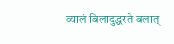व्यालं बिलादुद्धरते बलात्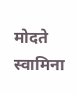मोदते स्वामिना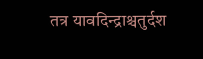तत्र यावदिन्द्राश्चतुर्दश